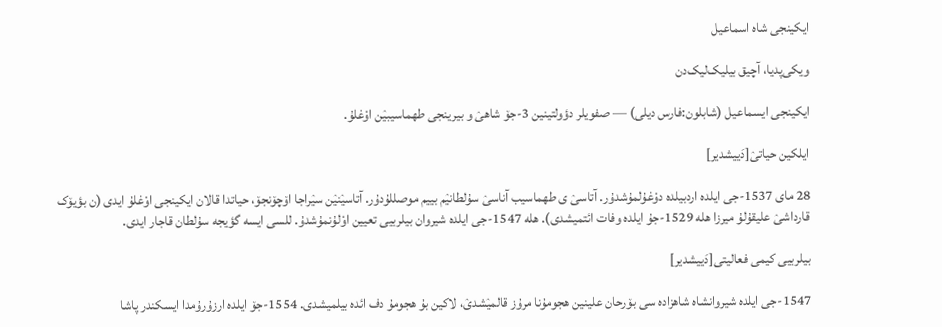ایکینجی شاه اسماعیل

ویکی‌پدیا، آچیق بیلیک‌لیک‌دن

ایکینجی ایسماعیل (شابلون:فارس دیلی) — صفویلر دؤولتینین 3-جۆ شاهیٛ و بیرینجی طهماسیبیٛن اوْغلۇ.

ایلکین حیاتیٛ[دَییشدیر]

28 مای 1537-جی ایلده اردبیلده دوْغۇلمۇشدۇر. آتاسیٛ ی طهماسیب آناسیٛ سۇلطانیٛم بییم موصللۇدۇر. آتاسیٛنیٛن سیٛراجا اۆچۆنجۆ، حیاتدا قالان ایکینجی اوْغلۇ ایدی (ن بؤیۆک قارداشیٛ علیقۇلۇ میرزا هله 1529-جۇ ایلده وفات ائتمیشدی). هله 1547-جی ایلده شیروان بیلربیی تعیین اوْلۇنمۇشدۇ. للسی ایسه گؤیجه سۇلطان قاجار ایدی.

بیلربیی کیمی فعالیتی[دَییشدیر]

1547-جی ایلده شیروانشاه شاهزاده سی بۆرحان علینین هجومۇنا مرۇز قالمیٛشدیٛ، لاکین بۇ هجومۇ دف ائده بیلمیشدی. 1554-جۆ ایلده ارزۇرۇمدا ایسکندر پاشا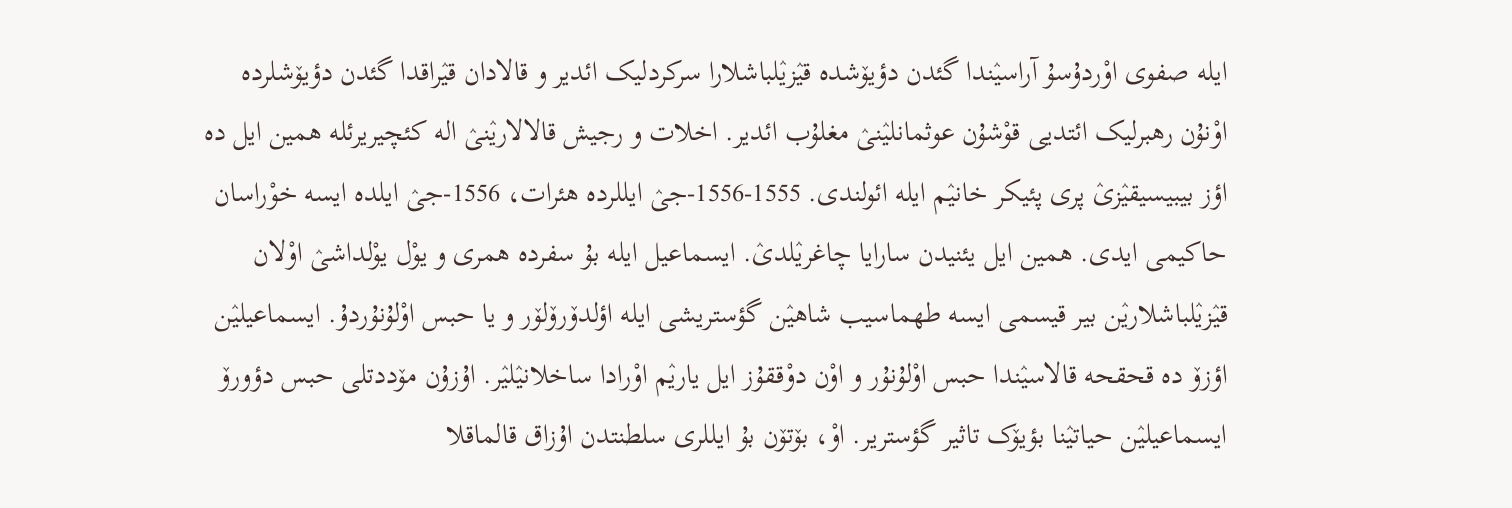ایله صفوی اوْردۇسۇ آراسیٛندا گئدن دؤیۆشده قیٛزیٛلباشلارا سرکردلیک ائدیر و قالادان قیٛراقدا گئدن دؤیۆشلرده اوْنۇن رهبرلیک ائتدیی قوْشۇن عوثمانلیٛنیٛ مغلۇب ائدیر. اخلات و رجیش قالالاریٛنیٛ اله کئچیریرئله همین ایل ده اؤز بیبیسیقیٛزیٛ پری پئیکر خانیٛم ایله ائولندی. 1555-1556-جیٛ ایللرده هئرات، 1556-جیٛ ایلده ایسه خوْراسان حاکیمی ایدی. همین ایل یئنیدن سارایا چاغریٛلدیٛ. ایسماعیل ایله بۇ سفرده همری و یوْل یوْلداشیٛ اوْلان قیٛزیٛلباشلاریٛن بیر قیسمی ایسه طهماسیب شاهیٛن گؤستریشی ایله اؤلدۆرۆلۆر و یا حبس اوْلۇنۇردۇ. ایسماعیلیٛن اؤزۆ ده قحقحه قالاسیٛندا حبس اوْلۇنۇر و اوْن دوْققۇز ایل یاریٛم اوْرادا ساخلانیٛلیٛر. اۇزۇن مۆددتلی حبس دؤورۆ ایسماعیلیٛن حیاتیٛنا بؤیۆک تاثیر گؤستریر. اوْ، بۆتۆن بۇ ایللری سلطنتدن اۇزاق قالماقلا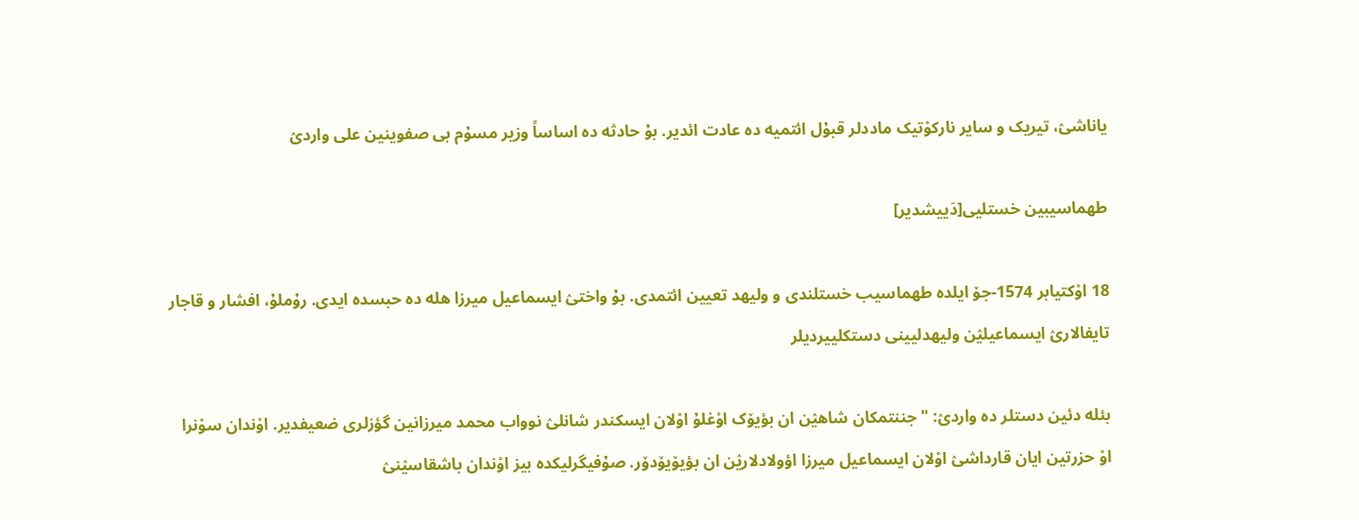یاناشیٛ، تیریک و سایر نارکوْتیک ماددلر قبۇل ائتمیه ده عادت ائدیر. بۇ حادثه ده اساساً وزیر مسۇم بی صفوینین علی واردیٛ

طهماسیبین خستلیی[دَییشدیر]

18 اوْکتیابر 1574-جۆ ایلده طهماسیب خستلندی و ولیهد تعیین ائتمدی. بۇ واختیٛ ایسماعیل میرزا هله ده حبسده ایدی. رۇملۇ، افشار و قاجار تایفالاریٛ ایسماعیلیٛن ولیهدلیینی دستکلییردیلر

بئله دئین دستلر ده واردیٛ: "جننتمکان شاهیٛن ان بؤیۆک اوْغلۇ اوْلان ایسکندر شانلیٛ نوواب محمد میرزانین گؤزلری ضعیفدیر. اوْندان سوْنرا اوْ حزرتین ایان قارداشیٛ اوْلان ایسماعیل میرزا اؤولادلاریٛن ان بؤیۆیۆدۆر. صۇفیگرلیکده بیز اوْندان باشقاسیٛنیٛ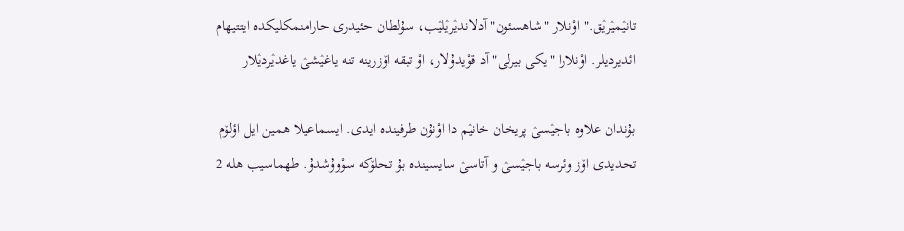تانیٛمیٛریٛق." اوْنلار "شاهسئون" آدلاندیٛریٛلیٛب، سۇلطان حئیدری حارامنمکلیکده ایتتیهام ائدیردیلر. اوْنلارا "یکی بیرلی" آد قوْیدۇلار، اوْ تبقه اۆزرینه تنه یاغیٛشیٛ یاغدیٛردیٛلار

بۇندان علاوه باجیٛسیٛ پریخان خانیٛم دا اوْنۇن طرفینده ایدی. ایسماعیلا همین ایل اؤلۆم تحدیدی اۆز وئرسه باجیٛسیٛ و آتاسیٛ سایسینده بۇ تحلۆکه سوْوۇشدۇ. طهماسیب هله 2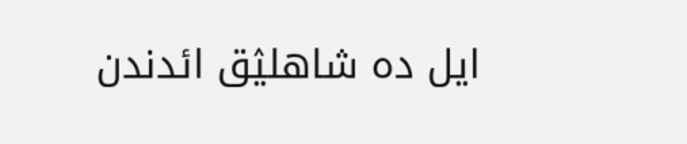ایل ده شاهلیٛق ائدندن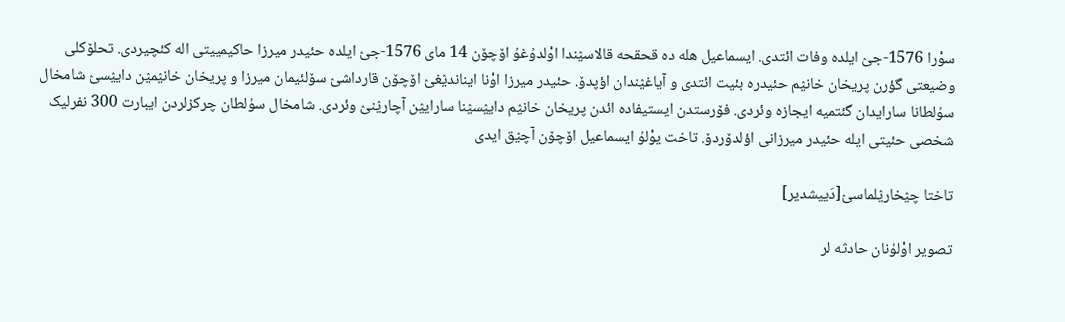سوْرا 1576-جیٛ ایلده وفات ائتدی. ایسماعیل هله ده قحقحه قالاسیٛندا اوْلدۇغۇ اۆچۆن 14 مای 1576-جیٛ ایلده حئیدر میرزا حاکیمییتی اله کئچیردی. تحلۆکلی وضیعتی گؤرن پریخان خانیٛم حئیدره بئیت ائتدی و آیاغیٛندان اؤپدۆ. حئیدر میرزا اوْنا ایناندیٛغیٛ اۆچۆن قارداشیٛ سۆلئیمان میرزا و پریخان خانیٛمیٛن داییٛسیٛ شامخال سۇلطانا سارایدان گئتمیه ایجازه وئردی. فۆرستدن ایستیفاده ائدن پریخان خانیٛم داییٛسیٛنا ساراییٛن آچاریٛنیٛ وئردی. شامخال سۇلطان چرکزلردن ایبارت 300 نفرلیک شخصی حئیتی ایله حئیدر میرزانی اؤلدۆردۆ. تاخت یوْلۇ ایسماعیل اۆچۆن آچیٛق ایدی

تاختا چیٛخاریٛلماسیٛ[دَییشدیر]

تصویر اوْلۇنان حادثه لر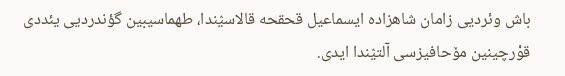باش وئردیی زامان شاهزاده ایسماعیل قحقحه قالاسیٛندا، طهماسیبین گؤندردیی یئددی قوْرچینین مۆحافیزسی آلتیٛندا ایدی.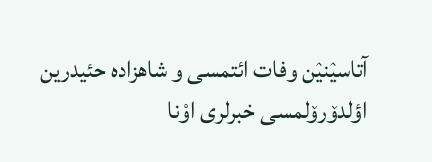آتاسیٛنیٛن وفات ائتمسی و شاهزاده حئیدرین اؤلدۆرۆلمسی خبرلری اوْنا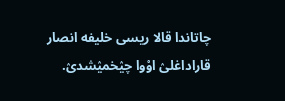چاتاندا قالا ریسی خلیفه انصار قاراداغلیٛ اوْوا چیٛخمیٛشدیٛ.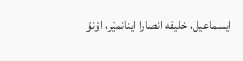ایسماعیل، خلیفه انصارا اینانمیٛر، اوْنۇ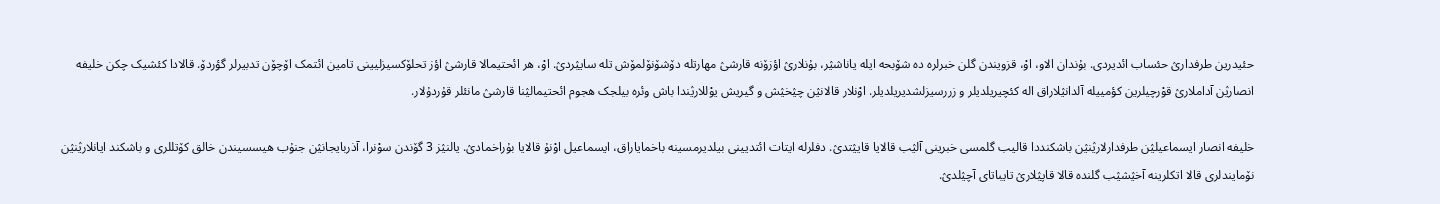حئیدرین طرفداریٛ حئساب ائدیردی. بۇندان الاو، اوْ، قزویندن گلن خبرلره ده شۆبحه ایله یاناشیٛر، بۇنلاریٛ اؤزۆنه قارشیٛ مهارتله دۆشۆنۆلمۆش تله ساییٛردیٛ. اوْ، هر ائحتیمالا قارشیٛ اؤز تحلۆکسیزلیینی تامین ائتمک اۆچۆن تدبیرلر گؤردۆ. قالادا کئشیک چکن خلیفه انصاریٛن آداملاریٛ قوْرچیلرین کؤمییله آلدانیٛلاراق اله کئچیریلدیلر و زررسیزلشدیریلدیلر. اوْنلار قالانیٛن چیٛخیٛش و گیریش یوْللاریٛندا باش وئره بیلجک هجوم ائحتیمالیٛنا قارشیٛ مانئلر قۇردۇلار.

خلیفه انصار ایسماعیلیٛن طرفدارلاریٛنیٛن باشکنددا قالیب گلمسی خبرینی آلیٛب قالایا قاییٛتدیٛ. دفلرله ایتات ائتدیینی بیلدیرمسینه باخمایاراق، ایسماعیل اوْنۇ قالایا بۇراخمادیٛ. یالنیٛز 3 گۆندن سوْنرا، آذربایجانیٛن جنۇب هیسسیندن خالق کۆتللری و باشکند ایانلاریٛنیٛن نۆمایندلری قالا اتکلرینه آخیٛشیٛب گلنده قالا قاپیٛلاریٛ تایباتای آچیٛلدیٛ.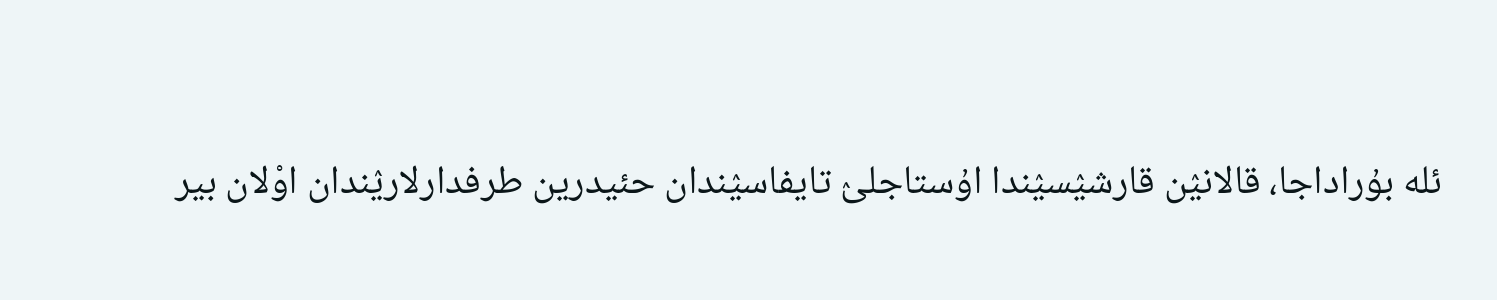ئله بۇراداجا، قالانیٛن قارشیٛسیٛندا اۇستاجلیٛ تایفاسیٛندان حئیدرین طرفدارلاریٛندان اوْلان بیر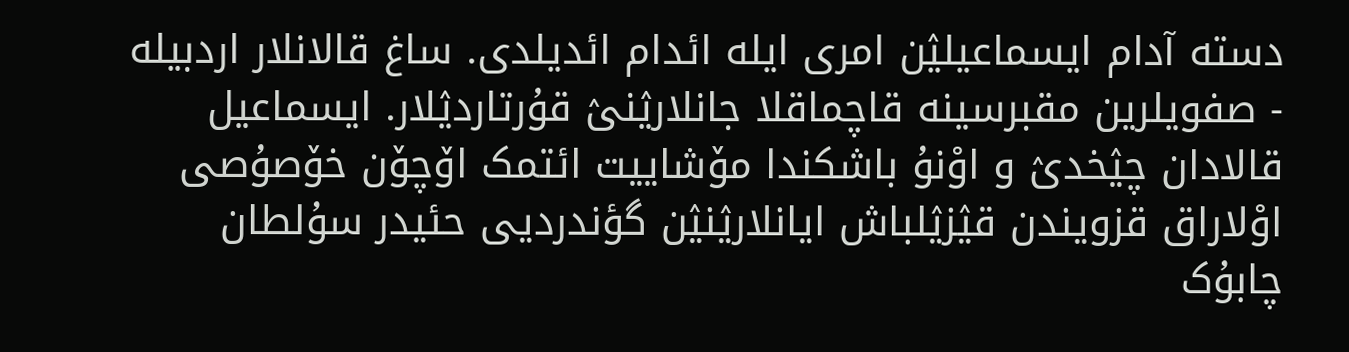دسته آدام ایسماعیلیٛن امری ایله ائدام ائدیلدی. ساغ قالانلار اردبیله - صفویلرین مقبرسینه قاچماقلا جانلاریٛنیٛ قۇرتاردیٛلار. ایسماعیل قالادان چیٛخدیٛ و اوْنۇ باشکندا مۆشاییت ائتمک اۆچۆن خۆصۇصی اوْلاراق قزویندن قیٛزیٛلباش ایانلاریٛنیٛن گؤندردیی حئیدر سۇلطان چابۇک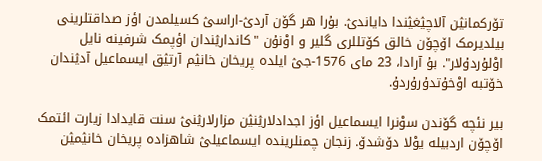تۆرکمانیٛن آلاچیٛغیٛندا دایاندیٛ. بۇرا هر گۆن آردیٛ-اراسیٛ کسیلمدن اؤز صداقتلرینی بیلدیرمک اۆچۆن خالق کۆتللری گلیر و اوْنۇن "کانداریٛندان اؤپمک شرفینه نایل اوْلۇردۇلار". بۇ آرادا، 23 مای 1576-جیٛ ایلده پریخان خانیٛم آرتیٛق ایسماعیل آدیٛندان خۆتبه اوْخۇتدۇرۇردۇ.

بیر نئچه گۆندن سوْنرا ایسماعیل اؤز اجدادلاریٛنیٛن مزارلاریٛنیٛ سنت قایدادا زیارت ائتمک اۆچۆن اردبیله یوْلا دۆشدۆ. زنجان چمنلرینده ایسماعیلیٛ شاهزاده پریخان خانیٛمیٛن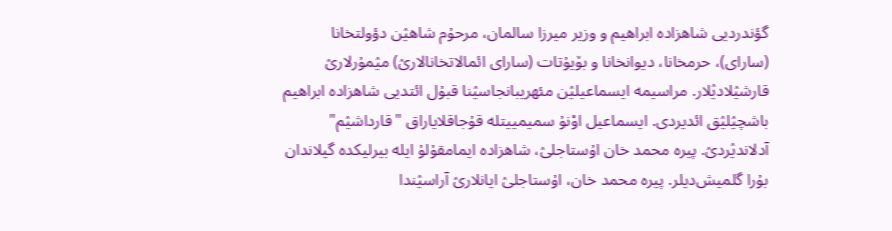گؤندردیی شاهزاده ابراهیم و وزیر میرزا سالمان، مرحۇم شاهیٛن دؤولتخانا (سارای)، حرمخانا، دیوانخانا و بۆیۇتات (سارای ائمالاتخانالاریٛ) میٛمۇرلاریٛ قارشیٛلادیٛلار. مراسیمه ایسماعیلیٛن مئهریبانجاسیٛنا قبۇل ائتدیی شاهزاده ابراهیم باشچیٛلیٛق ائدیردی. ایسماعیل اوْنۇ سمیمییتله قۇجاقلایاراق "قارداشیٛم" آدلاندیٛردیٛ. پیره محمد خان اۇستاجلیٛ، شاهزاده ایمامقۇلۇ ایله بیرلیکده گیلاندان بۇرا گلمیش‌دیلر. پیره محمد خان، اۇستاجلیٛ ایانلاریٛ آراسیٛندا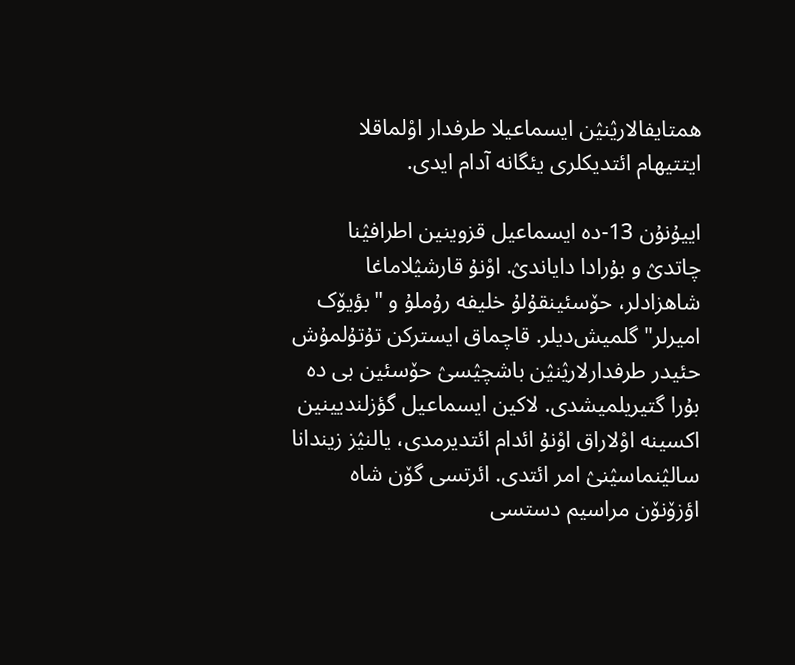همتایفالاریٛنیٛن ایسماعیلا طرفدار اوْلماقلا ایتتیهام ائتدیکلری یئگانه آدام ایدی.

اییۇنۇن 13-ده ایسماعیل قزوینین اطرافیٛنا چاتدیٛ و بۇرادا دایاندیٛ. اوْنۇ قارشیٛلاماغا شاهزادلر، حۆسئینقۇلۇ خلیفه رۇملۇ و "بؤیۆک امیرلر" گلمیش‌دیلر. قاچماق ایسترکن تۇتۇلمۇش حئیدر طرفدارلاریٛنیٛن باشچیٛسیٛ حۆسئین بی ده بۇرا گتیریلمیشدی. لاکین ایسماعیل گؤزلندیینین اکسینه اوْلاراق اوْنۇ ائدام ائتدیرمدی، یالنیٛز زیندانا سالیٛنماسیٛنیٛ امر ائتدی. ائرتسی گۆن شاه اؤزۆنۆن مراسیم دستسی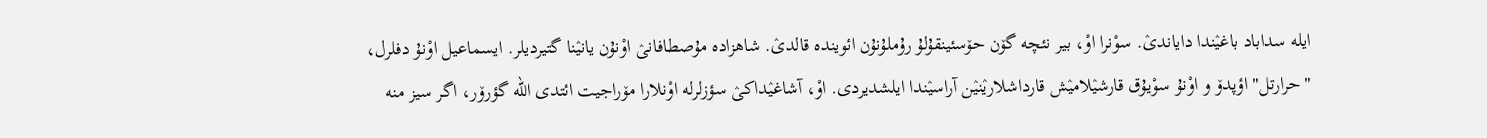ایله سداباد باغیٛندا دایاندیٛ. سوْنرا اوْ، بیر نئچه گۆن حۆسئینقۇلۇ رۇملۇنۇن ائوینده قالدیٛ. شاهزاده مۇصطافانیٛ اوْنۇن یانیٛنا گتیردیلر. ایسماعیل اوْنۇ دفلرل، "حرارتل" اؤپدۆ و اوْنۇ سوْیۇق قارشیٛلامیٛش قارداشلاریٛنیٛن آراسیٛندا ایلشدیردی. اوْ، آشاغیٛداکیٛ سؤزلرله اوْنلارا مۆراجیت ائتدی الله گؤرۆر، اگر سیز منه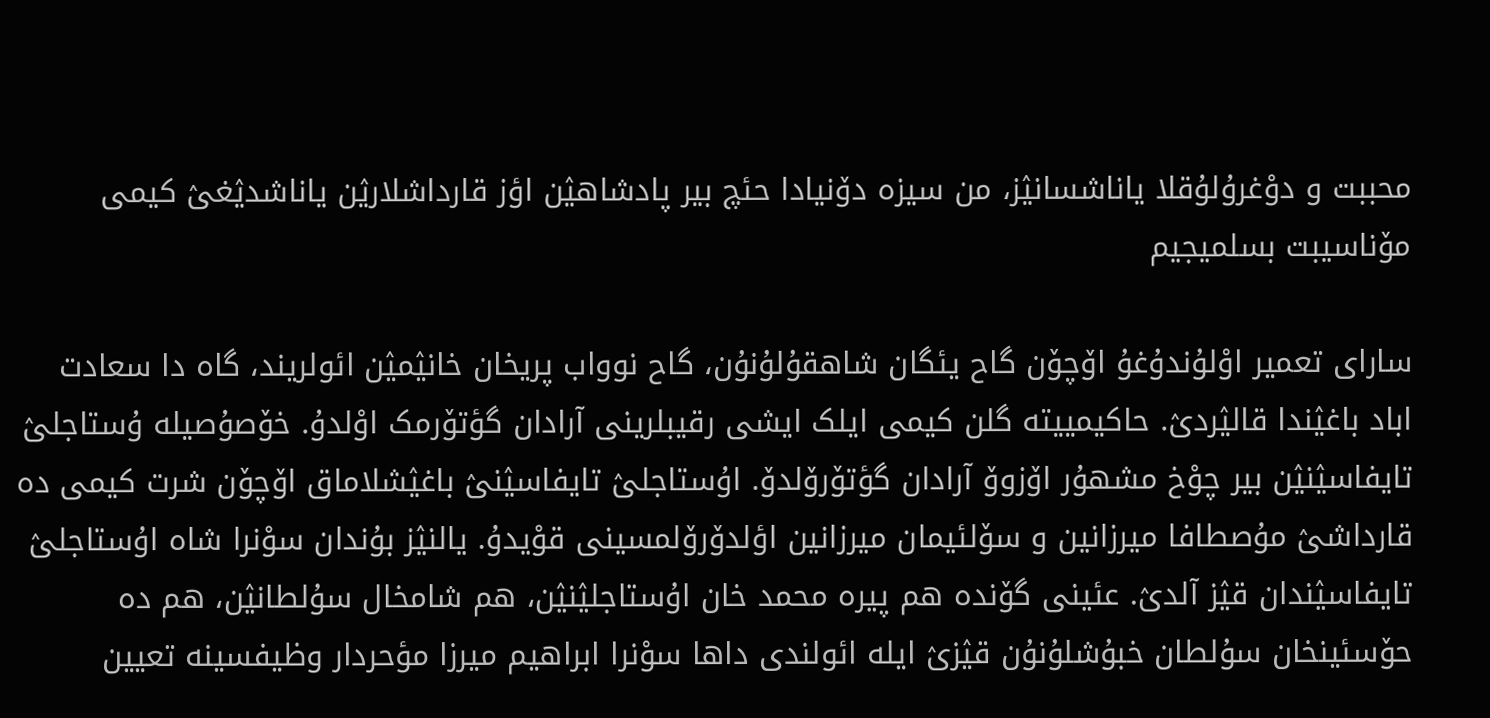محببت و دوْغرۇلۇقلا یاناشسانیٛز، من سیزه دۆنیادا حئچ بیر پادشاهیٛن اؤز قارداشلاریٛن یاناشدیٛغیٛ کیمی مۆناسیبت بسلمیجیم

سارای تعمیر اوْلۇندۇغۇ اۆچۆن گاح یئگان شاهقۇلۇنۇن، گاح نوواب پریخان خانیٛمیٛن ائولریند، گاه دا سعادت اباد باغیٛندا قالیٛردیٛ. حاکیمییته گلن کیمی ایلک ایشی رقیبلرینی آرادان گؤتۆرمک اوْلدۇ. خۆصۇصیله ۇستاجلیٛ تایفاسیٛنیٛن بیر چوْخ مشهۇر اۆزوۆ آرادان گؤتۆرۆلدۆ. اۇستاجلیٛ تایفاسیٛنیٛ باغیٛشلاماق اۆچۆن شرت کیمی ده قارداشیٛ مۇصطافا میرزانین و سۆلئیمان میرزانین اؤلدۆرۆلمسینی قوْیدۇ. یالنیٛز بۇندان سوْنرا شاه اۇستاجلیٛ تایفاسیٛندان قیٛز آلدیٛ. عئینی گۆنده هم پیره محمد خان اۇستاجلیٛنیٛن، هم شامخال سۇلطانیٛن، هم ده حۆسئینخان سۇلطان خبۇشلۇنۇن قیٛزیٛ ایله ائولندی داها سوْنرا ابراهیم میرزا مؤحردار وظیفسینه تعیین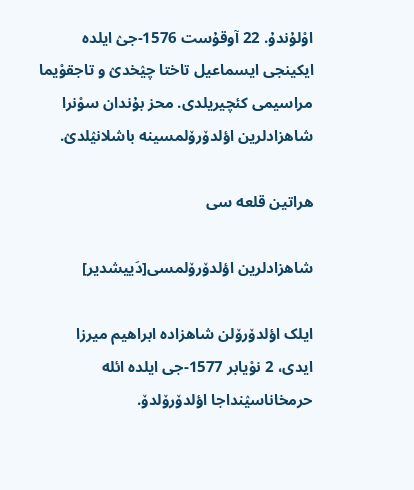اوْلۇندۇ. 22 آوقۇست 1576-جیٛ ایلده ایکینجی ایسماعیل تاختا چیٛخدیٛ و تاجقوْیما مراسیمی کئچیریلدی. محز بۇندان سوْنرا شاهزادلرین اؤلدۆرۆلمسینه باشلانیٛلدیٛ.

هراتین قلعه سی

شاهزادلرین اؤلدۆرۆلمسی[دَییشدیر]

ایلک اؤلدۆرۆلن شاهزاده ابراهیم میرزا ایدی، 2 نوْیابر 1577-جی ایلده ائله حرمخاناسیٛنداجا اؤلدۆرۆلدۆ.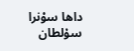داها سوْنرا سۇلطان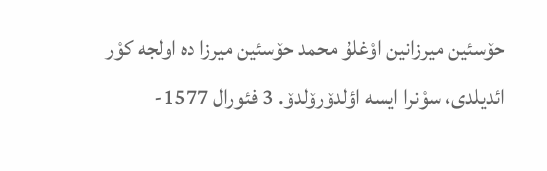حۆسئین میرزانین اوْغلۇ محمد حۆسئین میرزا ده اولجه کوْر ائدیلدی، سوْنرا ایسه اؤلدۆرۆلدۆ. 3 فئورال 1577-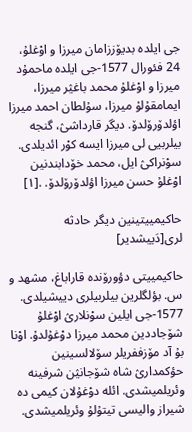جی ایلده بدیۆززامان میرزا و اوْغلۇ، 24 فئورال 1577-جی ایلده ماحمۇد میرزا و اوْغلۇ محمد باغیٛر میرزا، ایمامقۇلۇ میرزا، سۇلطان احمد میرزا اؤلدۆرۆلدۆ. دیگر قارداشیٛ، گنجه بیلربیی لی میرزا ایسه کوْر ائدیلدی. سوْنراکیٛ ایل، محمد خۆدابندنین اوْغلۇ حسن میرزا اؤلدۆرۆلدۆ. .[۱]

حاکیمییتینین دیگر حادثه لری[دَییشدیر]

حاکیمییتی دؤورۆنده قاراباغ، مشهد و س. بؤلگلرین بیلربیلری دییشیلدی. 1577-جی ایلین سوْنلاریٛ اوْغلۇ شۆجاددین محمد میرزا دوْغۇلدۇ. اوْنا بۇ آد مۆزففریلر سۆلالسینین حؤکمداریٛ شاه شۆجانیٛن شرفینه وئریلمیشدی. ائله دوْغۇلان کیمی ده شیراز والیسی تیتۇلۇ وئریلمیشدی.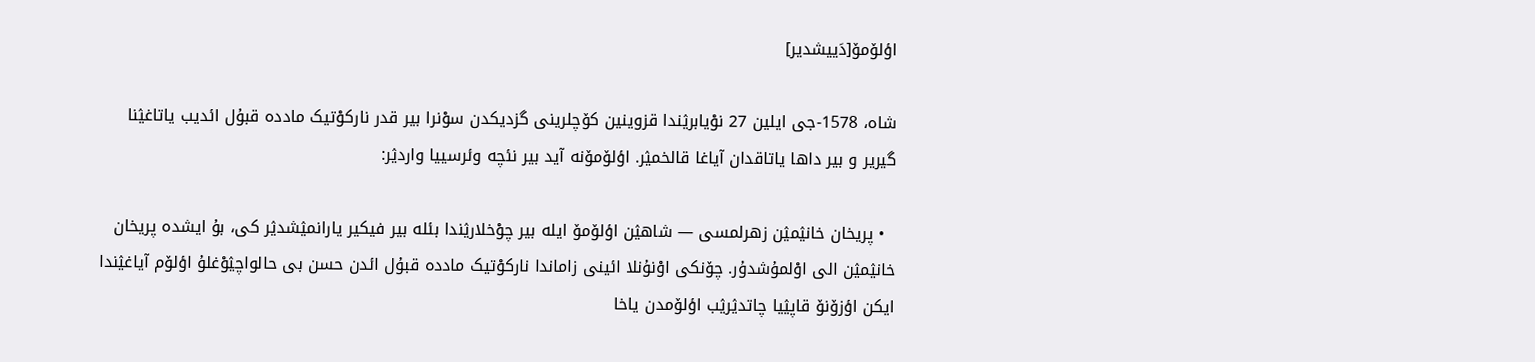اؤلۆمۆ[دَییشدیر]

شاه، 1578-جی ایلین 27 نوْیابریٛندا قزوینین کۆچلرینی گزدیکدن سوْنرا بیر قدر نارکوْتیک مادده قبۇل ائدیب یاتاغیٛنا گیریر و بیر داها یاتاقدان آیاغا قالخمیٛر. اؤلۆمۆنه آید بیر نئچه وئرسییا واردیٛر:

  • پریخان خانیٛمیٛن زهرلمسی — شاهیٛن اؤلۆمۆ ایله بیر چوْخلاریٛندا بئله بیر فیکیر یارانمیٛشدیٛر کی، بۇ ایشده پریخان خانیٛمیٛن الی اوْلمۇشدۇر. چۆنکی اوْنۇنلا ائینی زاماندا نارکوْتیک مادده قبۇل ائدن حسن بی حالواچیٛوْغلۇ اؤلۆم آیاغیٛندا ایکن اؤزۆنۆ قاپیٛیا چاتدیٛریٛب اؤلۆمدن یاخا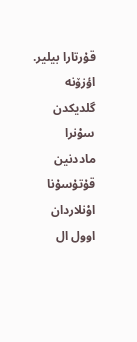قۇرتارا بیلیر. اؤزۆنه گلدیکدن سوْنرا ماددنین قۇتۇسۇنا اوْنلاردان اوول ال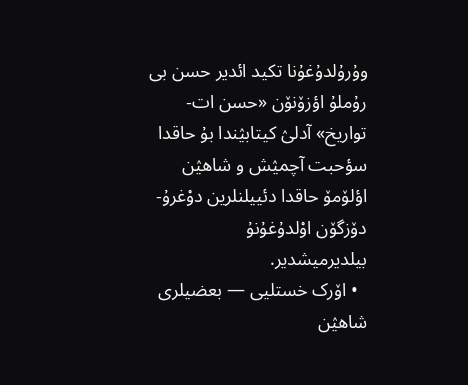وۇرۇلدۇغۇنا تکید ائدیر حسن بی رۇملۇ اؤزۆنۆن «حسن ات-تواریخ» آدلیٛ کیتابیٛندا بۇ حاقدا سؤحبت آچمیٛش و شاهیٛن اؤلۆمۆ حاقدا دئییلنلرین دوْغرۇ-دۆزگۆن اوْلدۇغۇنۇ بیلدیرمیشدیر.
  • اۆرک خستلیی — بعضیلری شاهیٛن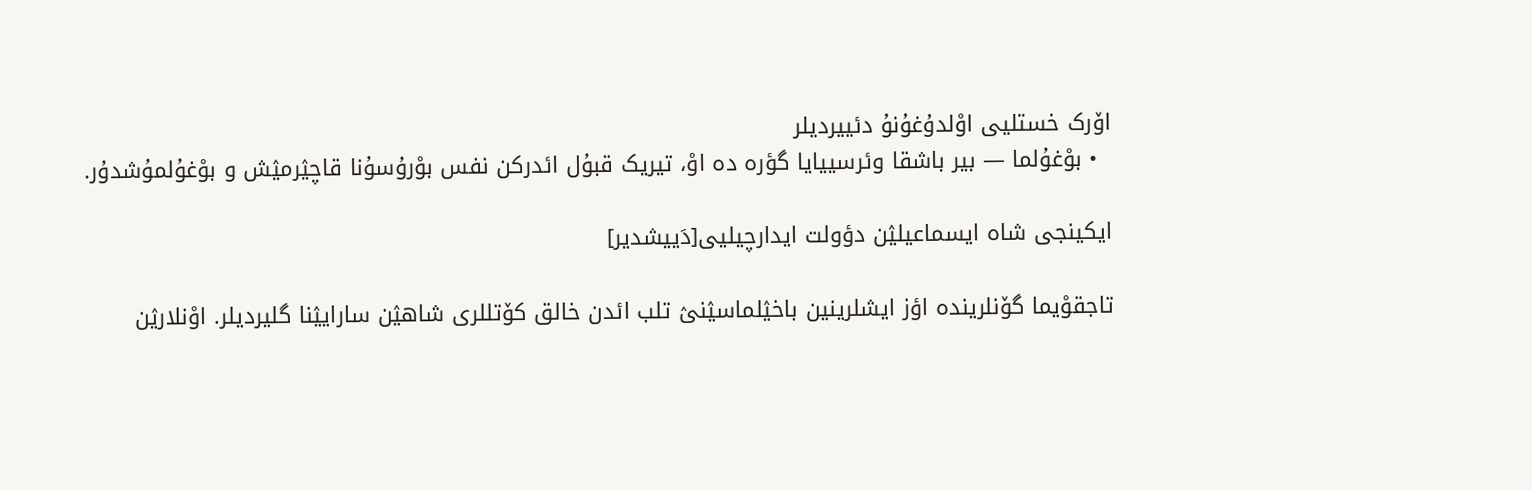اۆرک خستلیی اوْلدۇغۇنۇ دئییردیلر
  • بوْغۇلما — بیر باشقا وئرسییایا گؤره ده اوْ، تیریک قبۇل ائدرکن نفس بوْرۇسۇنا قاچیٛرمیٛش و بوْغۇلمۇشدۇر.

ایکینجی شاه ایسماعیلیٛن دؤولت ایدارچیلیی[دَییشدیر]

تاجقوْیما گۆنلرینده اؤز ایشلرینین باخیٛلماسیٛنیٛ تلب ائدن خالق کۆتللری شاهیٛن ساراییٛنا گلیردیلر. اوْنلاریٛن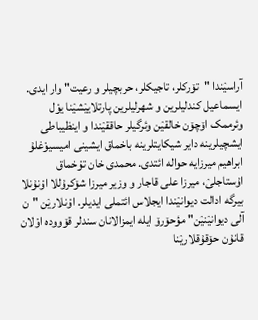آراسیٛندا "تۆرکلر، تاجیکلر، حربچیلر و رعیت" وار ایدی. ایسماعیل کندلیلرین و شهرلیلرین پارتلاییٛشیٛنا یوْل وئرممک اۆچۆن خالقیٛن وئرگیلر حاققیٛندا و اینظیباطی ایشچیلرینه دایر شیکایتلرینه باخماق ایشینی امیسیوْغلۇ ابراهیم میرزایه حواله ائتدی. محمدی خان توْخماق اۇستاجلیٛ، میرزا علی قاجار و وزیر میرزا شۆکرۇللا اوْنۇنلا بیرگه ادالت دیوانیٛندا ایجلاس ائتملی ایدیلر. اوْنلاریٛن "ن آلی دیوانیٛنیٛن" مؤحۆرۆ ایله ایمزالانان سندلر قۆووده اوْلان قانۇن حۆقۇقلاریٛنا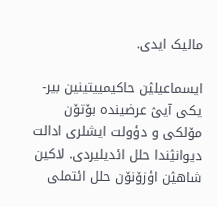مالیک ایدی.

ایسماعیلیٛن حاکیمییتینین بیر-یکی آییٛ عرضینده بۆتۆن مۆلکی و دؤولت ایشلری ادالت دیوانیٛندا حلل ائدیلیردی. لاکین شاهیٛن اؤزۆنۆن حلل ائتملی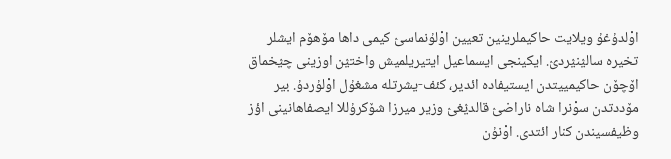اوْلدۇغۇ ویلایت حاکیملرینین تعیین اوْلۇنماسیٛ کیمی داها مۆهۆم ایشلر تخیره سالیٛنیٛردیٛ. ایکینجی ایسماعیل ایتیریلمیش واختیٛن اوزینی چیٛخماق اۆچۆن حاکیمییتدن ایستیفاده ائدیر، کئف-یشرتله مشغۇل اوْلۇردۇ. بیر مۆددتدن سوْنرا شاه ناراضیٛ قالدیٛغیٛ وزیر میرزا شۆکرۇللا ایصفاهانینی اؤز وظیفسیندن کنار ائتدی. اوْنۇن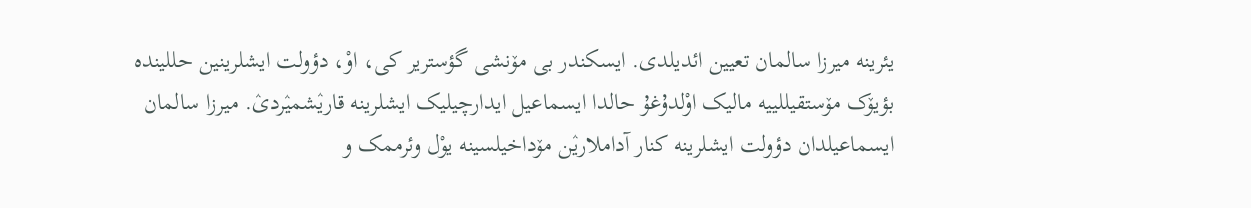یئرینه میرزا سالمان تعیین ائدیلدی. ایسکندر بی مۆنشی گؤستریر کی، اوْ، دؤولت ایشلرینین حللینده بؤیۆک مۆستقیللییه مالیک اوْلدۇغۇ حالدا ایسماعیل ایدارچیلیک ایشلرینه قاریٛشمیٛردیٛ. میرزا سالمان ایسماعیلدان دؤولت ایشلرینه کنار آداملاریٛن مۆداخیلسینه یوْل وئرممک و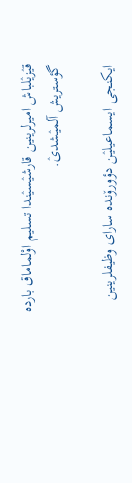قیٛزیٛلباش امیرلرینین قارشیٛسیٛندا تسلیم اوْلماماق بارده گؤستریش آلمیٛشدیٛ.

ایکنجی ایسماعیلیٛن دؤورۆنده سارای وظیفلرینین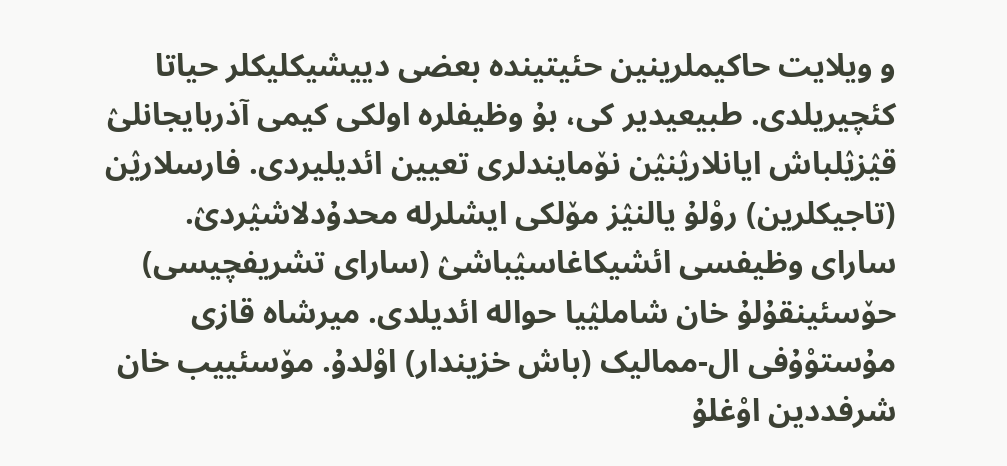و ویلایت حاکیملرینین حئیتینده بعضی دییشیکلیکلر حیاتا کئچیریلدی. طبیعیدیر کی، بۇ وظیفلره اولکی کیمی آذربایجانلیٛ قیٛزیٛلباش ایانلاریٛنیٛن نۆمایندلری تعیین ائدیلیردی. فارسلاریٛن (تاجیکلرین) روْلۇ یالنیٛز مۆلکی ایشلرله محدۇدلاشیٛردیٛ. سارای وظیفسی ائشیکاغاسیٛباشیٛ (سارای تشریفچیسی) حۆسئینقۇلۇ خان شاملیٛیا حواله ائدیلدی. میرشاه قازی مۇستوْۇفی ال-ممالیک (باش خزیندار) اوْلدۇ. مۆسئییب خان شرفددین اوْغلۇ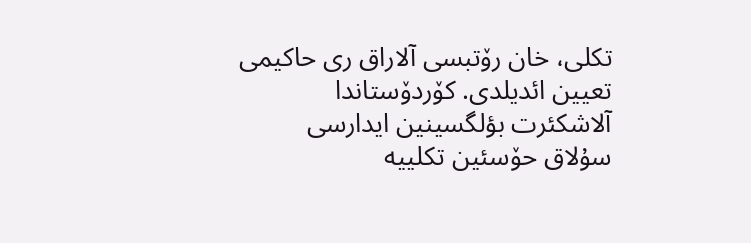تکلی، خان رۆتبسی آلاراق ری حاکیمی تعیین ائدیلدی. کۆردۆستاندا آلاشکئرت بؤلگسینین ایدارسی سۇلاق حۆسئین تکلییه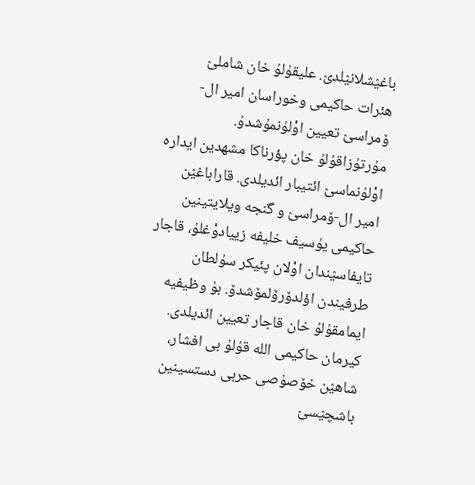باغیٛشلانیٛلدیٛ. علیقۇلۇ خان شاملیٛ هئرات حاکیمی وخوراسان امیر ال-ۆمراسیٛ تعیین اوْلۇنمۇشدۇ. مۇرتۇزاقۇلۇ خان پؤرناکا مشهدین ایداره اوْلۇنماسیٛ ائتیبار ائدیلدی. قاراباغیٛن امیر ال-ۆمراسیٛ و گنجه ویلایتینین حاکیمی یۇسیف خلیفه زییادوْغلۇ، قاجار تایفاسیٛندان اوْلان پئیکر سۇلطان طرفیندن اؤلدۆرۆلمۆشدۆ. بۇ وظیفیه ایمامقۇلۇ خان قاجار تعیین ائدیلدی. کیرمان حاکیمی الله قۇلۇ بی افشار، شاهیٛن خۆصۇصی حربی دستسینین باشچیٛسیٛ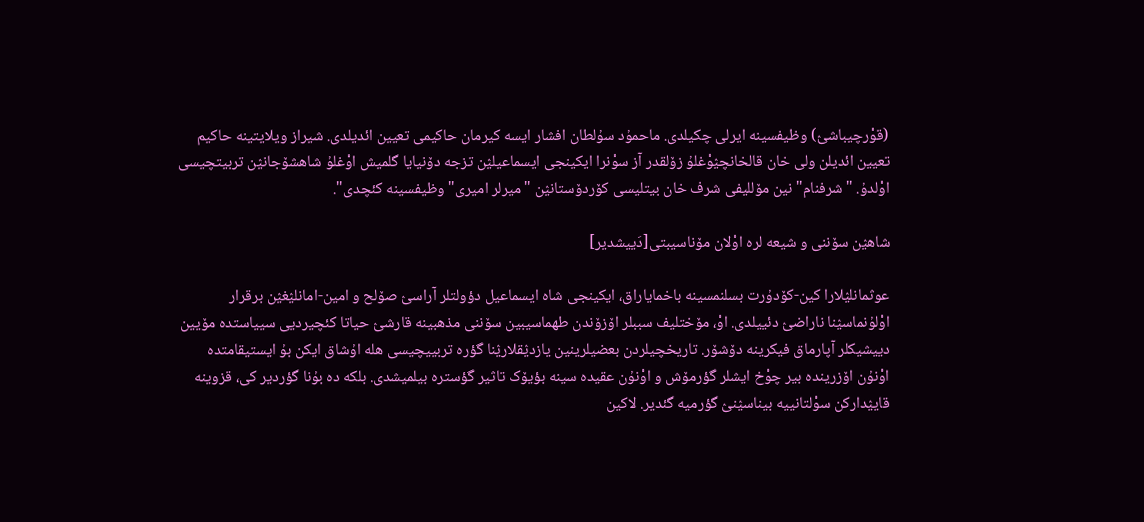(قوْرچیباشیٛ) وظیفسینه ایرلی چکیلدی. ماحمۇد سۇلطان افشار ایسه کیرمان حاکیمی تعیین ائدیلدی. شیراز ویلایتینه حاکیم تعیین ائدیلن ولی خان قالخانچیٛوْغلۇ زۆلقدر آز سوْنرا ایکینجی ایسماعیلیٛن تزجه دۆنیایا گلمیش اوْغلۇ شاهشۆجانیٛن تربیتچیسی اوْلدۇ. "شرفنام"نین مۆللیفی شرف خان بیتلیسی کۆردۆستانیٛن "میرلر امیری" وظیفسینه کئچدی".

شاهیٛن سۆننی و شیعه لره اوْلان مۆناسیبتی[دَییشدیر]

عوثمانلیٛلارا کین-کۆدۇرت بسلنمسینه باخمایاراق، ایکینجی شاه ایسماعیل دؤولتلر آراسیٛ صۆلح و امین-امانلیٛغیٛن برقرار اوْلۇنماسیٛنا ناراضیٛ دئییلدی. اوْ، مۆختلیف سببلر اۆزۆندن طهماسیبین سۆننی مذهبینه قارشیٛ حیاتا کئچیردیی سییاستده مۆیین دییشیکلر آپارماق فیکرینه دۆشۆر. تاریخچیلردن بعضیلرینین یازدیٛقلاریٛنا گؤره تربییچیسی هله اۇشاق ایکن بۇ ایستیقامتده اوْنۇن اۆزرینده بیر چوْخ ایشلر گؤرمۆش و اوْنۇن عقیده سینه بؤیۆک تاثیر گؤستره بیلمیشدی. بلکه ده بۇنا گؤردیر کی، قزوینه قاییٛدارکن سوْلتانییه بیناسیٛنیٛ گؤرمیه گئدیر. لاکین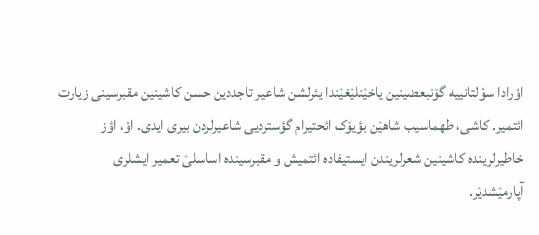اوْرادا سوْلتانییه گۆنبعضینین یاخیٛنلیٛغیٛندا یئرلشن شاعیر تاجددین حسن کاشینین مقبرسینی زیارت ائتمیر. کاشی، طهماسیب شاهیٛن بؤیۆک ائحتیرام گؤستردیی شاعیرلردن بیری ایدی. اوْ، اؤز خاطیرلرینده کاشینین شعرلریندن ایستیفاده ائتمیش و مقبرسینده اساسلیٛ تعمیر ایشلری آپارمیٛشدیٛر.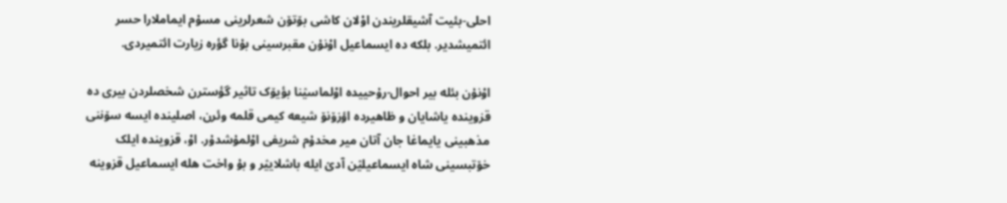احلی-بئیت آشیقلریندن اوْلان کاشی بۆتۆن شعرلرینی مسۇم ایماملارا حسر ائتمیشدیر. بلکه ده ایسماعیل اوْنۇن مقبرسینی بۇنا گؤره زیارت ائتمیردی.

اوْنۇن بئله بیر احوال-رۇحییده اوْلماسیٛنا بؤیۆک تاثیر گؤسترن شخصلردن بیری ده قزوینده یاشایان و ظاهیرده اؤزۆنۆ شیعه کیمی قلمه وئرن، اصلینده ایسه سۆننی مذهبینی یایماغا جان آتان میر مخدۇم شریفی اوْلمۇشدۇر. اوْ، قزوینده ایلک خۆتبسینی شاه ایسماعیلیٛن آدیٛ ایله باشلاییٛر و بۇ واخت هله ایسماعیل قزوینه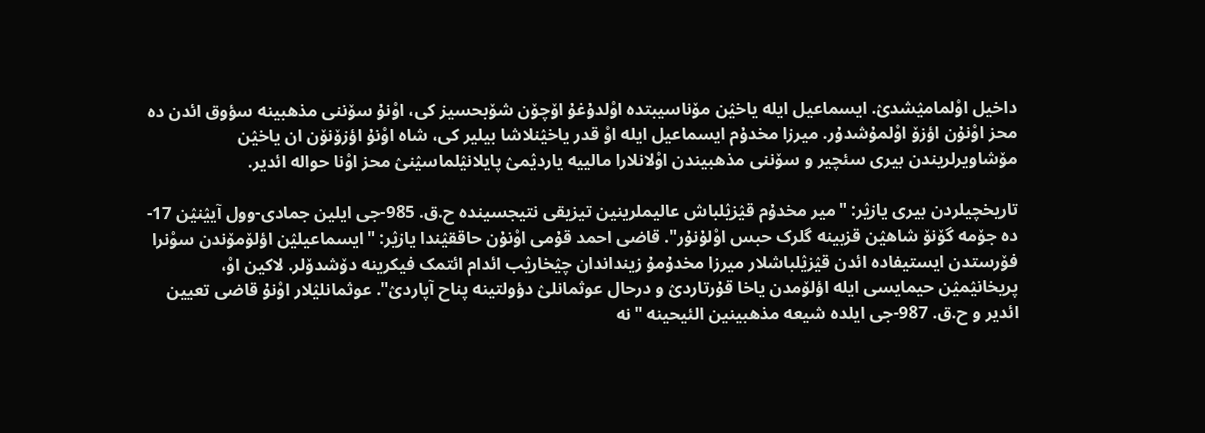داخیل اوْلمامیٛشدیٛ. ایسماعیل ایله یاخیٛن مۆناسیبتده اوْلدۇغۇ اۆچۆن شۆبحسیز کی، اوْنۇ سۆننی مذهبینه سؤوق ائدن ده محز اوْنۇن اؤزۆ اوْلمۇشدۇر. میرزا مخدۇم ایسماعیل ایله اوْ قدر یاخیٛنلاشا بیلیر کی، شاه اوْنۇ اؤزۆنۆن ان یاخیٛن مۆشاویرلریندن بیری سئچیر و سۆننی مذهبیندن اوْلانلارا مالییه یاردیٛمیٛ پایلانیٛلماسیٛنیٛ محز اوْنا حواله ائدیر.

تاریخچیلردن بیری یازیٛر: "میر مخدۇم قیٛزیٛلباش عالیملرینین تیزیقی نتیجسینده ح.ق. 985-جی ایلین جمادی-وول آییٛنیٛن 17-ده جۆمه گۆنۆ شاهیٛن قزبینه گلرک حبس اوْلۇنۇر". قاضی احمد قۇمی اوْنۇن حاققیٛندا یازیٛر: "ایسماعیلیٛن اؤلۆمۆندن سوْنرا فۆرستدن ایستیفاده ائدن قیٛزیٛلباشلار میرزا مخدۇمۇ زینداندان چیٛخاریٛب ائدام ائتمک فیکرینه دۆشدۆلر. لاکین اوْ، پریخانیٛمیٛن حیمایسی ایله اؤلۆمدن یاخا قۇرتاردیٛ و درحال عوثمانلیٛ دؤولتینه پناح آپاردیٛ". عوثمانلیٛلار اوْنۇ قاضی تعیین ائدیر و ح.ق. 987-جی ایلده شیعه مذهبینین الئیحینه "نه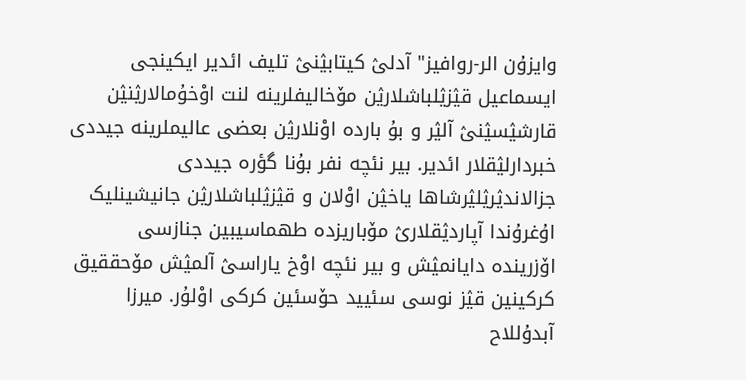وایزۇن الر-روافیز" آدلیٛ کیتابیٛنیٛ تلیف ائدیر ایکینجی ایسماعیل قیٛزیٛلباشلاریٛن مۆخالیفلرینه لنت اوْخۇمالاریٛنیٛن قارشیٛسیٛنیٛ آلیٛر و بۇ بارده اوْنلاریٛن بعضی عالیملرینه جیددی خبردارلیٛقلار ائدیر. بیر نئچه نفر بۇنا گؤره جیددی جزالاندیٛریٛلیٛرشاها یاخیٛن اوْلان و قیٛزیٛلباشلاریٛن جانیشینلیک اۇغرۇندا آپاردیٛقلاریٛ مۆباریزده طهماسیبین جنازسی اۆزرینده دایانمیٛش و بیر نئچه اوْخ یاراسیٛ آلمیٛش مۆحققیق کرکینین قیٛز نوسی سئیید حۆسئین کرکی اوْلۇر. میرزا آبدۇللاح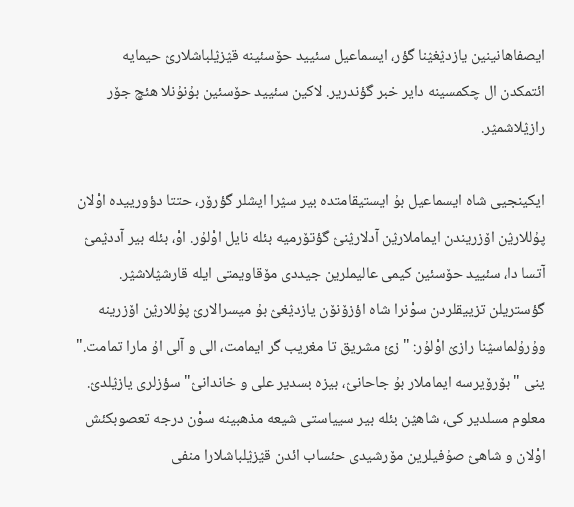ایصفاهانینین یازدیٛغیٛنا گؤر، ایسماعیل سئیید حۆسئینه قیٛزیٛلباشلاریٛ حیمایه ائتمکدن ال چکمسینه دایر خبر گؤندریر. لاکین سئیید حۆسئین بۇنۇنلا هئچ جۆر رازیٛلاشمیٛر.

ایکینجیی شاه ایسماعیل بۇ ایستیقامتده بیر سیٛرا ایشلر گؤرۆر، حتتا دؤورییده اوْلان پۇللاریٛن اۆزریندن ایماملاریٛن آدلاریٛنیٛ گؤتۆرمیه بئله نایل اوْلۇر. اوْ، بئله بیر آددیٛمیٛ آتسا دا، سئیید حۆسئین کیمی عالیملرین جیددی مۆقاویمتی ایله قارشیٛلاشیٛر. گؤستریلن تزییقلردن سوْنرا شاه اؤزۆنۆن یازدیٛغیٛ بۇ میسرالاریٛ پۇللاریٛن اۆزرینه وۇرۇلماسیٛنا رازیٛ اوْلۇر: "زئ مشریق تا مغریب گر ایمامت، الی و آلی اۇ مارا تمامت." ینی "بۆرۆیرسه ایماملار بۇ جاحانیٛ، بیزه بسدیر علی و خاندانیٛ" سؤزلری یازیٛلدیٛ. معلوم مسلدیر کی، شاهیٛن بئله بیر سییاستی شیعه مذهبینه سوْن درجه تعصوبکئش اوْلان و شاهیٛ صۇفیلرین مۆرشیدی حئساب ائدن قیٛزیٛلباشلارا منفی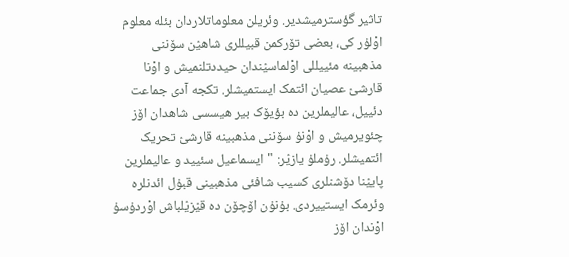تاثیر گؤسترمیشدیر. وئریلن معلوماتلاردان بئله معلوم اوْلۇر کی، بعضی تۆرکمن قبیللری شاهیٛن سۆننی مذهبینه مئییللی اوْلماسیٛندان حیددتلنمیش و اوْنا قارشیٛ عصیان ائتمک ایستمیشلر. تکجه آدی جماعت دئییل، عالیملرین ده بؤیۆک بیر هیسسی شاهدان اۆز چئویرمیش و اوْنۇ سۆننی مذهبینه قارشیٛ تحریک ائتمیشلر. رۇملۇ یازیٛر: "ایسماعیل سئیید و عالیملرین پاییٛنا دۆشنلری کسیب شافئی مذهبینی قبۇل ائدنلره وئرمک ایستییردی. بۇنۇن اۆچۆن ده قیٛزیٛلباش اوْردۇسۇ اوْندان اۆز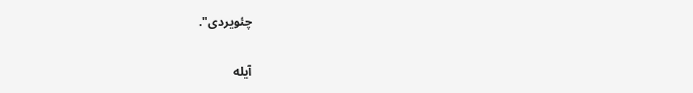چئویردی".

آیله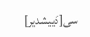سی[دَییشدیر]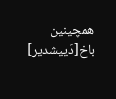همچینین باخ[دَییشدیر]